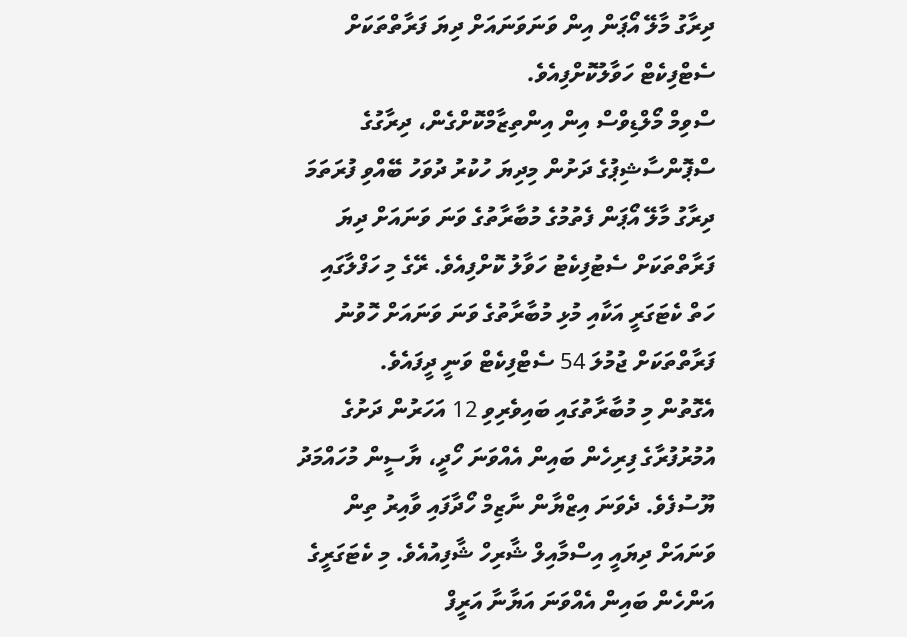ދިރާގު މާލޭ އޯޕަން އިން ވަނަވަނައަށް ދިޔަ ފަރާތްތަކަށް ސެޓްފިކެޓް ހަވާލުކޮށްފިއެވެ.
ސްވިމް މޯލްޑިވްސް އިން އިންތިޒާމްކޮށްގެން، ދިރާގުގެ ސްޕޮންސާޝިޕުގެ ދަށުން މިދިޔަ ހުކުރު ދުވަހު ބޭއްވި ފުރަތަމަ ދިރާގު މާލޭ އޯޕަން ފެތުމުގެ މުބާރާތުގެ ވަނަ ވަނައަށް ދިޔަ ފަރާތްތަކަށް ސެޓުފިކެޓު ހަވާލު ކޮށްފިއެވެ. ރޭގެ މި ހަފްލާގައި ހަތް ކެޓަގަރީ އަކާއި މުޅި މުބާރާތުގެ ވަނަ ވަނައަށް ހޮވުނު ފަރާތްތަކަށް ޖުމުލަ 54 ސެޓްފިކެޓް ވަނީ ދީފައެވެ.
އެގޮތުން މި މުބާރާތުގައި ބައިވެރިވި 12 އަހަރުން ދަށުގެ އުމުރުފުރާގެ ފިރިހެން ބައިން އެއްވަނަ ހޯދީ، ޔާސީން މުހައްމަދު ޔޫސުފެވެ. ދެވަނަ އިޒްޔާން ނާޒިމް ހޯދާފައި ވާއިރު ތިން ވަނައަށް ދިޔައީ އިސްމާއިލް ޝާރިހް ޝާފިއުއެވެ. މި ކެޓަގަރީގެ އަންހެން ބައިން އެއްވަނަ އަޔާނާ އަރީފް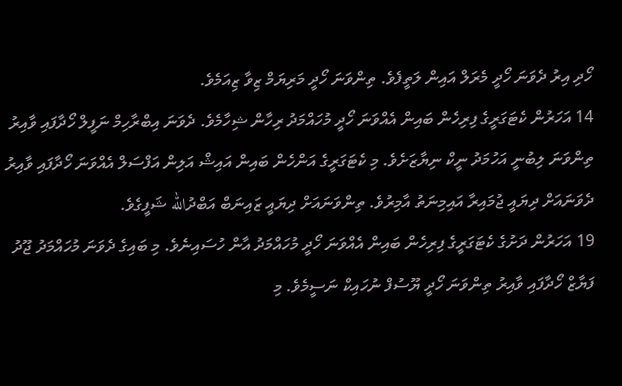ހޯދި އިރު ދެވަނަ ހޯދީ މެރަލް އައިން ލަތީފެވެ. ތިންވަނަ ހޯދީ މަރިޔަމް ޒިވާ ޒިއަމެވެ.
14 އަހަރުން ކެޓަގަރީގެ ފިރިހެން ބައިން އެއްވަނަ ހޯދީ މުހައްމަދު ރިހާން ޝިހާމެވެ. ދެވަނަ އިބްރާހިމް ނަފީލް ހޯދާފައި ވާއިރު ތިންވަނަ ލިބުނީ އަހުމަދު ނީކް ނިޔާޒަށެވެ. މި ކެޓަގަރީގެ އަންހެން ބައިން އައިޝް އަލިން އަފްސަލް އެއްވަނަ ހޯދާފައި ވާއިރު ދެވަނައަށް ދިޔައީ ޖުމައިރާ އައިމިނަތު އާމިރުވެ. ތިންވަނައަށް ދިޔައީ ޒައިނަބް އަބްދުالله ޝަފީގެވެ.
19 އަހަރުން ދަށުގެ ކެޓަގަރީގެ ފިރިހެން ބައިން އެއްވަނަ ހޯދީ މުހައްމަދު އާން ހުސައިނެވެ. މި ބައިގެ ދެވަނަ މުހައްމަދު ޖޫދު ފަޔާޒް ހޯދާފައި ވާއިރު ތިންވަނަ ހޯދީ ޔޫސުފް ނުހައިކް ނަސީމެވެ. މި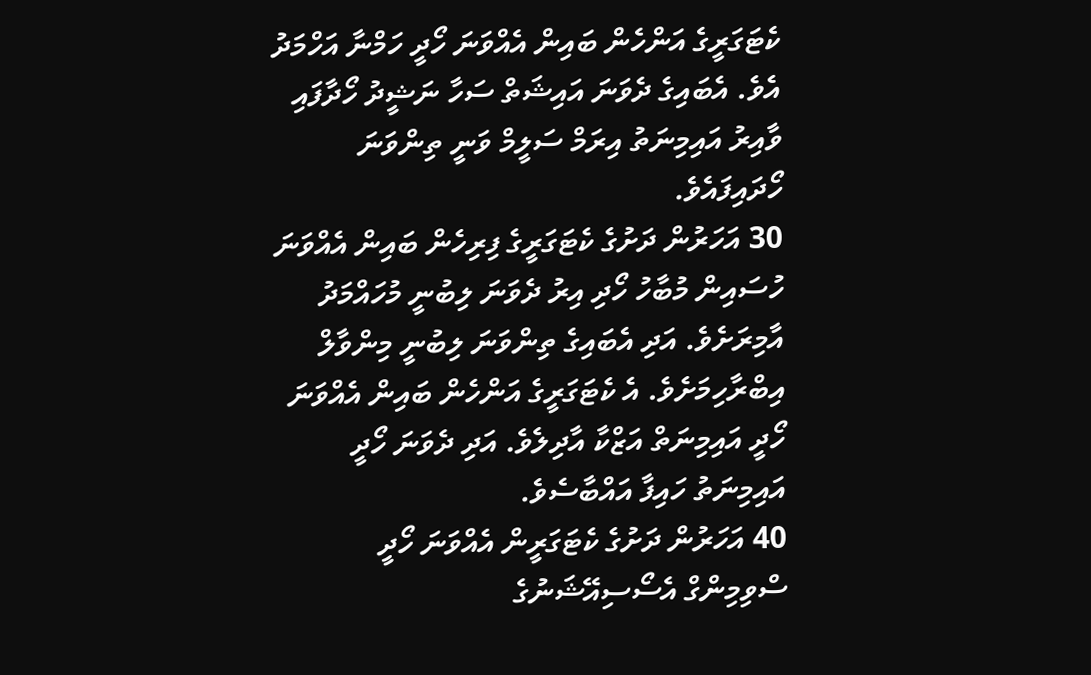ކެޓަގަރީގެ އަންހެން ބައިން އެއްވަނަ ހޯދީ ހަމްނާ އަހްމަދު އެވެ. އެބައިގެ ދެވަނަ އައިޝަތް ސަހާ ނަޝީދު ހޯދާފައި ވާއިރު އައިމިނަތު އިރަމް ސަލީމް ވަނީ ތިންވަނަ ހޯދައިފައެވެ.
30 އަހަރުން ދަށުގެ ކެޓަގަރީގެ ފިރިހެން ބައިން އެއްވަނަ ހުސައިން މުބާހު ހޯދި އިރު ދެވަނަ ލިބުނީ މުހައްމަދު އާމިރަށެވެ. އަދި އެބައިގެ ތިންވަނަ ލިބުނީ މިންވާލް އިބްރާހިމަށެވެ. އެ ކެޓަގަރީގެ އަންހެން ބައިން އެއްވަނަ ހޯދީ އައިމިނަތް އަޒްކާ އާދިލެވެ. އަދި ދެވަނަ ހޯދީ އައިމިނަތު ހައިފާ އައްބާސެވެ.
40 އަހަރުން ދަށުގެ ކެޓަގަރީން އެއްވަނަ ހޯދީ ސްވިމިންގް އެސޯސިއޭޝަނުގެ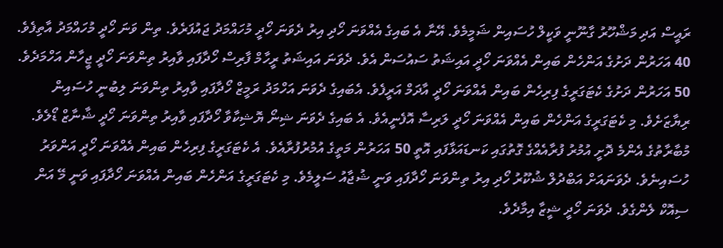ރައީސް އަދި މަޝްހޫރު ގާނޫނީ ވަކީލް ހުސައިން ޝަމީމެވެ. އޭނާ އެ ބައިގެ އެއްވަނަ ހޯދި އިރު ދެވަނަ ހޯދީ މުހައްމަދު ޖައުފަރެވެ. ތިން ވަނަ ހޯދީ މުހައްމަދު އާތިފެވެ. 40 އަހަރުން ދަށުގެ އަންހެން ބައިން އެއްވަނަ ހޯދީ އައިޝަތު ސައުސަން އެވެ. ދެވަނަ އައިޝަތު ރީހާމް ފާރިސް ހޯދާފައި ވާއިރު ތިންވަނަ ހޯދީ ޖީހާން އަހްމަދެވެ.
50 އަހަރުން ދަށުގެ ކެޓަގަރީގެ ފިރިހެން ބައިން އެއްވަނަ ހޯދީ އާދަމް އަރީފެވެ. އެބައިގެ ދެވަނަ އަހްމަދު ރަމީޒް ހޯދާފައި ވާއިރު ތިންވަނަ ލިބުނީ ހުސައިން ރިޔާޒަށެވެ. މި ކެޓަގަރީގެ އަންހެން ބައިން އެއްވަނަ ހޯދީ ލަރިސާ އޮފެނީއެވެ. އެ ބައިގެ ދެވަނަ ޝިނޯ ޔޮޝިކާވާ ހޯދާފައި ވާއިރު ތިންވަނަ ހޯދީ ޝާނާޒް ޑޯލެވެ.
މުބާރާތުގެ އެންމެ ދޮށީ އުމުރު ފުރާއެއްގެ ގޮތުގައި ކަނޑައަޅާފައި އޮތީ 50 އަހަރުން މަތީގެ އުމުރުފުރާއެވެ. އެ ކެޓަގަރީގެ ފިރިހެން ބައިން އެއްވަނަ ހޯދީ އަންވަރު ހުސައިނެވެ. ދެވަނައަށް އަބްދުލް ޝުކޫރު ހޯދި އިރު ތިންވަނަ ހޯދާފައި ވަނީ ޝުޖާއު ސަލީމެވެ. މި ކެޓަގަރީގެ އަންހެން ބައިން އެއްވަނަ ހޯދާފައި ވަނީ މޭ އަން ސިއޮކް ލެންގެވެ. ދެވަނަ ހޯދީ ޝީޒާ އިމާދެވެ.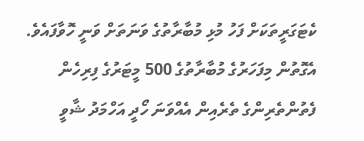ކެޓަގަރީތަކަށް ފަހު މުޅި މުބާރާތުގެ ވަނަތަށް ވަނީ ހޮވާފައެވެ. އެގޮތުން މިފަހަރުގެ މުބާރާތުގެ 500 މީޓަރުގެ ފިރިހެން ފެތުންތެރިންގެ ތެރެއިން އެއްވަނަ ހޯދީ އަހްމަދު ޝާވީ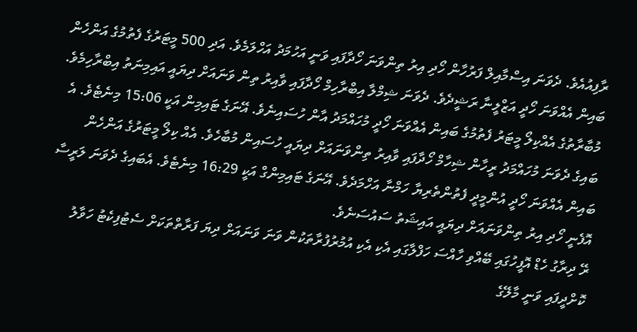ރާފިއުއެވެ. ދެވަނަ އިސްމާއިލް ފަރުހާން ހޯދި އިރު ތިންވަނަ ހޯދާފައި ވަނީ އަހުމަދު އަހްލަމެވެ. އަދި 500 މީޓަރުގެ ފެތުމުގެ އަންހެން ބައިން އެއްވަނަ ހޯދީ އަޒްލީނާ ރަޝީދެވެ. ދެވަނަ ޝިމްލާ އިބްރާހިމް ހޯދާފައި ވާއިރު ތިން ވަނައަށް ދިޔައީ އައިމިނަތު އިބްރާހިމެވެ.
މުބާރާތުގެ އެއްކިލޯ މީޓަރު ފެތުމުގެ ބައިން އެއްވަނަ ހޯދީ މުހައްމަދު އާން ހުސައިނެވެ. އޭނަގެ ޓައިމިން އަކީ 15:06 މިނެޓެވެ. އެ ބައިގެ ދެވަނަ މުހައްމަދު ރީހާން ޝިހާމް ހޯދާފައި ވާއިރު ތިންވަނައަށް ދިޔައީ ހުސައިން މުބާހެވެ. އެއް ކިލޯ މީޓަރުގެ އަންހެން ބައިން އެއްވަނަ ހޯދީ އުންމީދީ ފެތުންތެރިޔާ ހަމްނާ އަހްމަދެވެ. އޭނަގެ ޓައިމިންގް އަކީ 16:29 މިނެޓެވެ. އެބައިގެ ދެވަނަ ލަރީސާ އޮފެނީ ހޯދި އިރު ތިންވަނައަށް ދިޔައީ އައިޝަތު ސައުސަނެވެ.
ރޭ ދިރާގު ހެޑް އޮފީހުގައި ބޭއްވި ހާއްސަ ހަފްލާގައި އެކި އެކި އުމުރުފުރާތަކުން ވަނަ ވަނައަށް ދިޔަ ފަރާތްތަކަށް ސެޓުފިކެޓު ހަވާލު ކޮށްދީފައި ވަނީ މާލޭގެ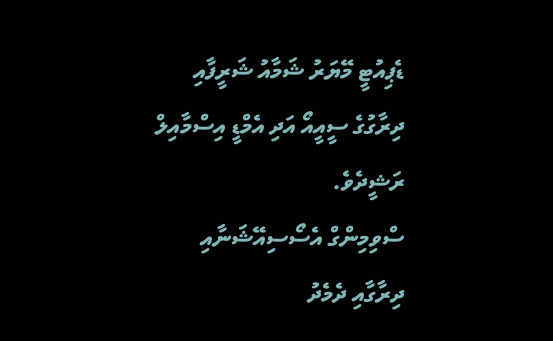ޑެޕިއުޓީ މޭޔަރު ޝަމާއު ޝަރީފާއި ދިރާގުގެ ސީއީއޯ އަދި އެމްޑީ އިސްމާއިލް ރަޝީދެވެ.
ސްވިމިންގް އެސޯސިއޭޝަނާއި ދިރާގާއި ދެމެދު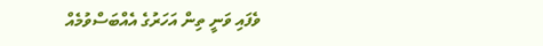ވެފައި ވަނީ ތިން އަހަރުގެ އެއްބަސްވުމެއް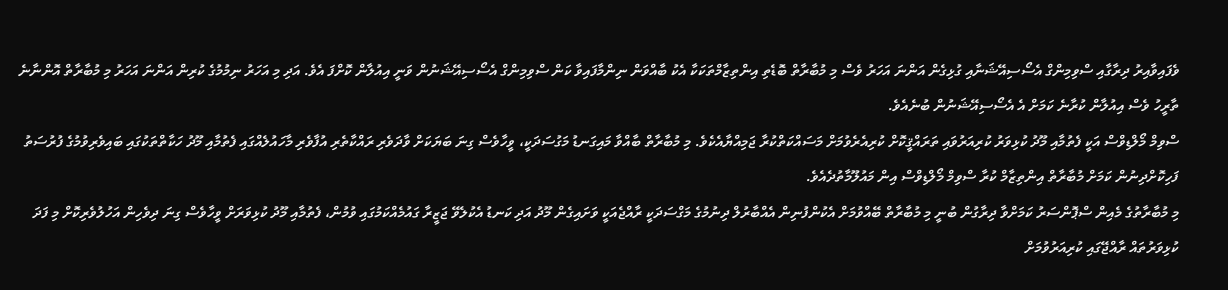ވެފައިވާއިރު ދިރާގާއި ސްވިމިންގް އެސޯސިއޭޝަނާއި ގުޅިގެން އަންނަ އަހަރު ވެސް މި މުބާރާތް ބޮޑެތި އިންތިޒާމްތަކަކާ އެކު ބާއްވަން ނިންމާފައިވާ ކަން ސްވިމިންގް އެސޯސިއޭޝަނުން ވަނީ އިއުލާން ކޮށްފަ އެވެ. އަދި މި އަހަރު ނިމުމުގެ ކުރިން އަންނަ އަހަރު މި މުބާރާތް އޮންނާނެ ތާރީހު ވެސް އިއުލާން ކުރާނެ ކަމަށް އެ އެސޯސިއޭޝަނުން ބުނެއެވެ.
ސްވިމް މޯލްޑިވްސް އަކީ ފެތުމާއި މޫދު ކުޅިވަރު ކުރިއަރުވައި ތަރައްޤީކޮށް ކުރިއެރެވުމަށް މަސައްކަތްކުރާ ޖަމިއްޔާއެކެވެ. މި މުބާރާތް ބާއްވާ މައިގަނޑު މަގުސަދަކީ، ވީހާވެސް ގިނަ ބަޔަކަށް ވާދަވެރި ރައްކާތެރި އުފާވެރި މާހައުލެއްގައި ފެތުމާއި މޫދު ހަކާތްތަކުގައި ބައިވެރިވުމުގެ ފުރުސަތު ފަހިކޮށްދިނުން ކަމަށް މުބާރާތް އިންތިޒާމް ކުރާ ސްވިމް މޯލްޑިވްސް އިން މައުލޫމާތުދެއެވެ.
މި މުބާރާތުގެ މެއިން ސްޕޮންސަރު ކަމަށްވާ ދިރާގުން ބުނީ މި މުބާރާތް ބޭއްވުމަށް އެކުންފުނިން އެއްބާރުލް ދިނުމުގެ މަގްސަދަކީ ރާއްޖެއަކީ ވަށައިގެން މޫދު އަދި ކަނޑު އެކުލެވޭ ޖަޒީރާ ގައުމެއްކަމުގައި ވުމުން، ފެތުމާއި މޫދު ކުޅިވަރަށް ވީހާވެސް ގިނަ ދިވެހިން އަހުލުވެރިކޮށް މި ފަދަ ކުޅިވަރުތައް ރާއްޖޭގައި ކުރިއަރުވުމަށް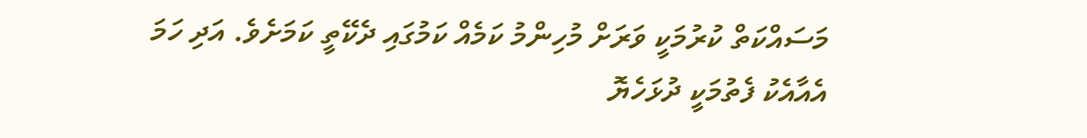މަސައްކަތް ކުރުމަކީ ވަރަށް މުހިންމު ކަމެއް ކަމުގައި ދެކޭތީ ކަމަށެވެ. އަދި ހަމަ އެއާއެކު ފެތުމަކީ ދުޅަހެޔޮ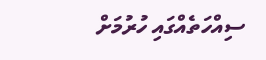ސިއްހަތެއްގައި ހުރުމަށް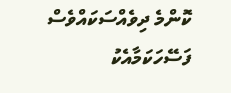ކޮންމެ ދިވެއްސަކައްވެސް ފަސޭހަކަމާއެކު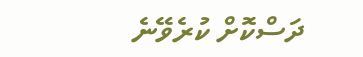ދަސްކޮށް ކުރެވޭނެ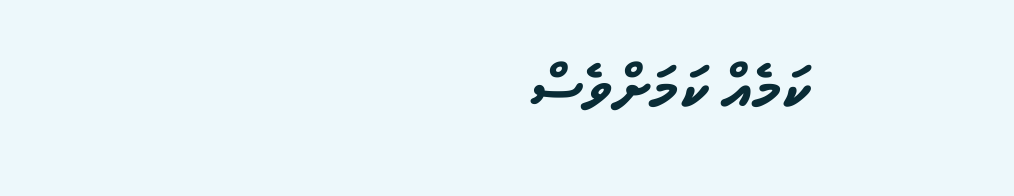ކަމެއް ކަމަށްވެސް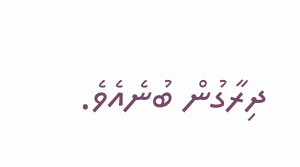ދިރާގުން ބުނެއެވެ.